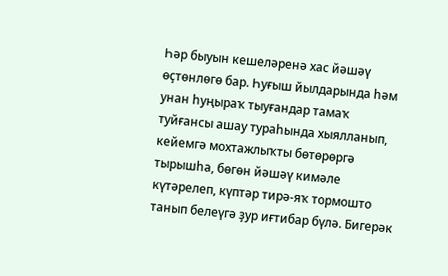Һәр быуын кешеләренә хас йәшәү өҫтөнлөгө бар. Һуғыш йылдарында һәм унан һуңыраҡ тыуғандар тамаҡ туйғансы ашау тураһында хыялланып, кейемгә мохтажлыҡты бөтөрөргә тырышһа, бөгөн йәшәү кимәле күтәрелеп, күптәр тирә-яҡ тормошто танып белеүгә ҙур иғтибар бүлә. Бигерәк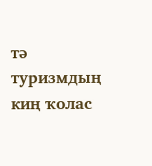тә туризмдың киң ҡолас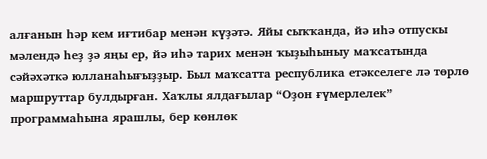алғанын һәр кем иғтибар менән күҙәтә. Яйы сыҡҡанда, йә иһә отпускы мәлендә һеҙ ҙә яңы ер, йә иһә тарих менән ҡыҙыһыныу маҡсатында сәйәхәткә юлланаһығыҙҙыр. Был маҡсатта республика етәкселеге лә төрлө маршруттар булдырған. Хаҡлы ялдағылар “Оҙон ғүмерлелек” программаһына ярашлы, бер көнлөк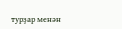турҙар менән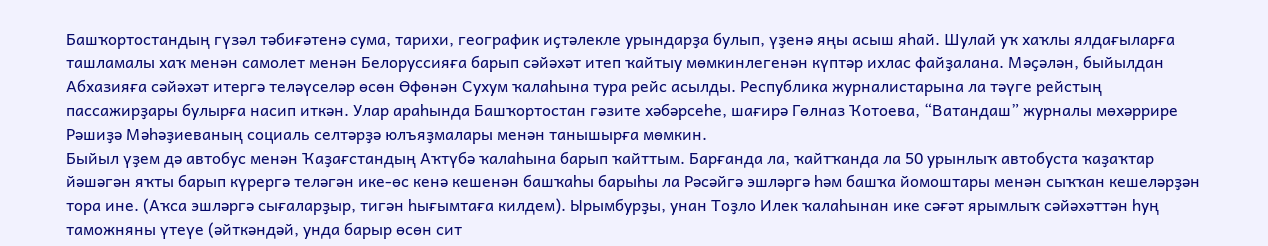Башҡортостандың гүзәл тәбиғәтенә сума, тарихи, географик иҫтәлекле урындарҙа булып, үҙенә яңы асыш яһай. Шулай уҡ хаҡлы ялдағыларға ташламалы хаҡ менән самолет менән Белоруссияға барып сәйәхәт итеп ҡайтыу мөмкинлегенән күптәр ихлас файҙалана. Мәҫәлән, быйылдан Абхазияға сәйәхәт итергә теләүселәр өсөн Өфөнән Сухум ҡалаһына тура рейс асылды. Республика журналистарына ла тәүге рейстың пассажирҙары булырға насип иткән. Улар араһында Башҡортостан гәзите хәбәрсеһе, шағирә Гөлназ Ҡотоева, “Ватандаш” журналы мөхәррире Рәшиҙә Мәһәҙиеваның социаль селтәрҙә юлъяҙмалары менән танышырға мөмкин.
Быйыл үҙем дә автобус менән Ҡаҙағстандың Аҡтүбә ҡалаһына барып ҡайттым. Барғанда ла, ҡайтҡанда ла 50 урынлыҡ автобуста ҡаҙаҡтар йәшәгән яҡты барып күрергә теләгән ике-өс кенә кешенән башҡаһы барыһы ла Рәсәйгә эшләргә һәм башҡа йомоштары менән сыҡҡан кешеләрҙән тора ине. (Аҡса эшләргә сығаларҙыр, тигән һығымтаға килдем). Ырымбурҙы, унан Тоҙло Илек ҡалаһынан ике сәғәт ярымлыҡ сәйәхәттән һуң таможняны үтеүе (әйткәндәй, унда барыр өсөн сит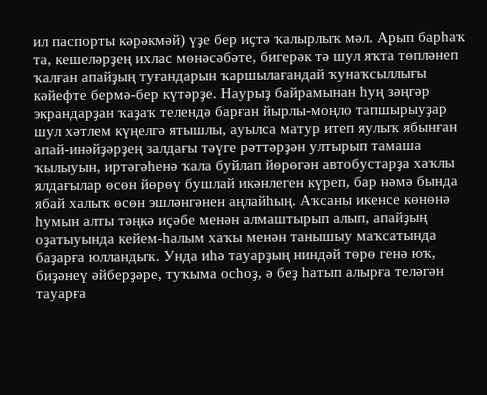ил паспорты кәрәкмәй) үҙе бер иҫтә ҡалырлыҡ мәл. Арып барһаҡ та, кешеләрҙең ихлас мөнәсәбәте, бигерәк тә шул яҡта төпләнеп ҡалған апайҙың туғандарын ҡаршылағандай ҡунаҡсыллығы кәйефте бермә-бер күтәрҙе. Наурыҙ байрамынан һуң зәңгәр экрандарҙан ҡаҙаҡ телендә барған йырлы-моңло тапшырыуҙар шул хәтлем күңелгә ятышлы, ауылса матур итеп яулыҡ ябынған апай-инәйҙәрҙең залдағы тәүге рәттәрҙән ултырып тамаша ҡылыуын, иртәгәһенә ҡала буйлап йөрөгән автобустарҙа хаҡлы ялдағылар өсөн йөрөү бушлай икәнлеген күреп, бар нәмә бында ябай халыҡ өсөн эшләнгәнен аңлайһың. Аҡсаны икенсе көнөнә һумын алты тәңкә иҫәбе менән алмаштырып алып, апайҙың оҙатыуында кейем-һалым хаҡы менән танышыу маҡсатында баҙарға юлландыҡ. Унда иһә тауарҙың ниндәй төрө генә юҡ, биҙәнеү әйберҙәре, туҡыма осһоҙ, ә беҙ һатып алырға теләгән тауарға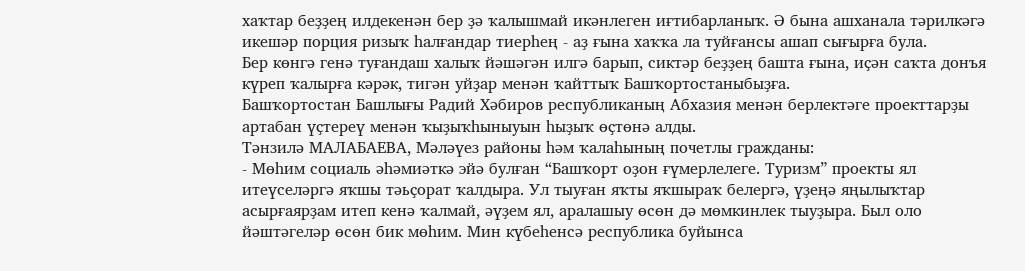хаҡтар беҙҙең илдекенән бер ҙә ҡалышмай икәнлеген иғтибарланыҡ. Ә бына ашханала тәрилкәгә икешәр порция ризыҡ һалғандар тиерһең - аҙ ғына хаҡҡа ла туйғансы ашап сығырға була.
Бер көнгә генә туғандаш халыҡ йәшәгән илгә барып, сиктәр беҙҙең башта ғына, иҫән саҡта донъя күреп ҡалырға кәрәк, тигән уйҙар менән ҡайттыҡ Башҡортостаныбыҙға.
Башҡортостан Башлығы Радий Хәбиров республиканың Абхазия менән берлектәге проекттарҙы артабан үҫтереү менән ҡыҙыҡһыныуын һыҙыҡ өҫтөнә алды.
Тәнзилә МАЛАБАЕВА, Мәләүез районы һәм ҡалаһының почетлы гражданы:
- Мөһим социаль әһәмиәткә эйә булған “Башҡорт оҙон ғүмерлелеге. Туризм” проекты ял итеүселәргә яҡшы тәьҫорат ҡалдыра. Ул тыуған яҡты яҡшыраҡ белергә, үҙеңә яңылыҡтар асырғаярҙам итеп кенә ҡалмай, әүҙем ял, аралашыу өсөн дә мөмкинлек тыуҙыра. Был оло йәштәгеләр өсөн бик мөһим. Мин күбеһенсә республика буйынса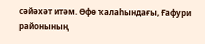сәйәхәт итәм. Өфө ҡалаһындағы, Ғафури районының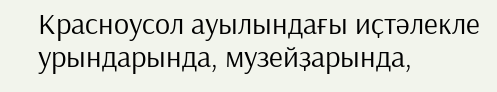Красноусол ауылындағы иҫтәлекле урындарында, музейҙарында,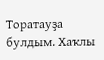Торатауҙа булдым. Хаҡлы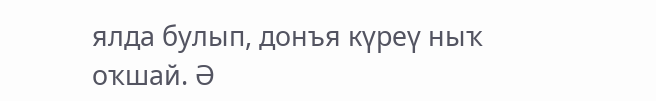ялда булып, донъя күреү ныҡ оҡшай. Ә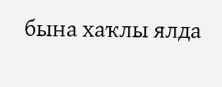бына хаҡлы ялда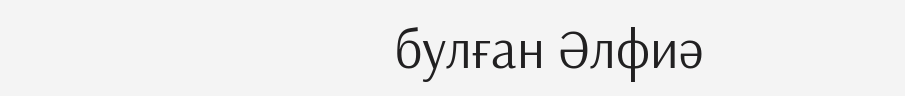булған Әлфиә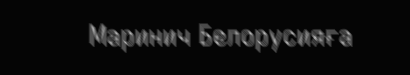Маринич Белорусияға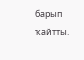барып ҡайтты.